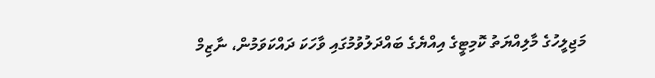މަޖިލީހުގެ މާލިއްޔަތު ކޮމިޓީގެ އިއްޔެގެ ބައްދަލުވުމުގައި ވާހަކަ ދައްކަވަމުން، ނާޒިމް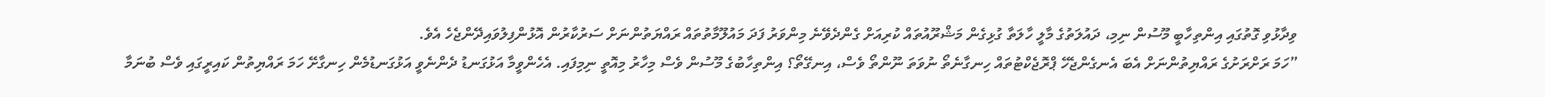ވިދާޅުވި ގޮތުގައި އިންތިހާބީ މޫސުން ނިމި، ދައުލަތުގެ މާލީ ހާލަތާ ގުޅިގެން މަޝްރޫއުތައް ކުރިއަށް ގެންދެވޭނެ މިންވަރު ފަދަ މައުލޫމާތުތައް ރައްޔަތުންނަށް ސަރުކާރުން އޮޅުންފިލުވައިދޭންޖެހެ އެވެ.
”ހަމަ ރަށްރަށުގެ ރައްޔިތުންނަށް އެބަ އެނގެންޖެހޭ ޕްރޮޖެކްޓުތައް ހިނގާނެތޯ ނުވަތަ ނޫންތޯ ވެސް، އިނގޭތޯ؟ އިންތިހާބުގެ މޫސުން ވެސް މިހާރު މިއޮތީ ނިމިފައި. އެހެންވީމާ އަޅުގަނޑު ދެންނެވީ އަޅުގަނޑުމެން ހިނގާށޭ ހަމަ ރައްޔިތުން ކައިރީގައި ވެސް ބުނަމާ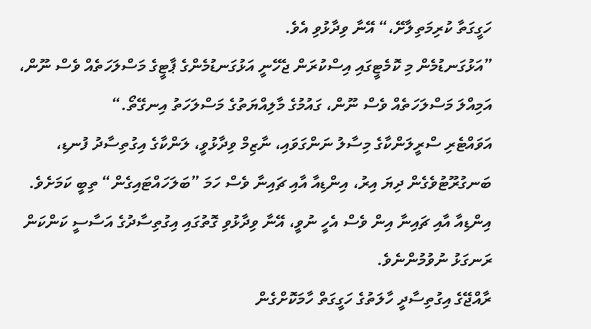ހަގީގަތާ ކުރިމަތިލާށޭ،“ އޭނާ ވިދާޅުވި އެވެ.
”އަޅުގަނޑުމެން މި ކޮމެޓީގައި އިސްކުރަން ޖެހޭނީ އަޅުގަނޑުމެންގެ ޕާޓީގެ މަސްލަހަތެއް ވެސް ނޫން، އަމިއްލަ މަސްލަހަތެއް ވެސް ނޫން، ގައުމުގެ މާލިއްޔަތުގެ މަސްލަހަތު އިނގޭތޯ.“
އަވައްޓެރި ސްރީލަންކާގެ މިސާލު ނަންގަވައި، ނާޒިމް ވިދާޅުވީ، ލަންކާގެ އިގުތިސާދު ފުނޑި، ބަނގުރޫޓުވެގެން ދިޔަ އިރު، އިންޑިއާ އާއި ޗައިނާ ވެސް ހަމަ ”ބަލަހައްޓައިގެން“ ތިބީ ކަމަށެވެ. އިންޑިއާ އާއި ޗައިނާ އިން ވެސް އެހީ ނުވީ، އޭނާ ވިދާޅުވި ގޮތުގައި އިގުތިސާދުގެ އަސާސީ ކަންކަން ރަނގަޅު ނުވުމުންނެވެ.
ރާއްޖޭގެ އިގުތިސާދީ ހާލަތުގެ ހަގީގަތް ހާމަކޮށްގެން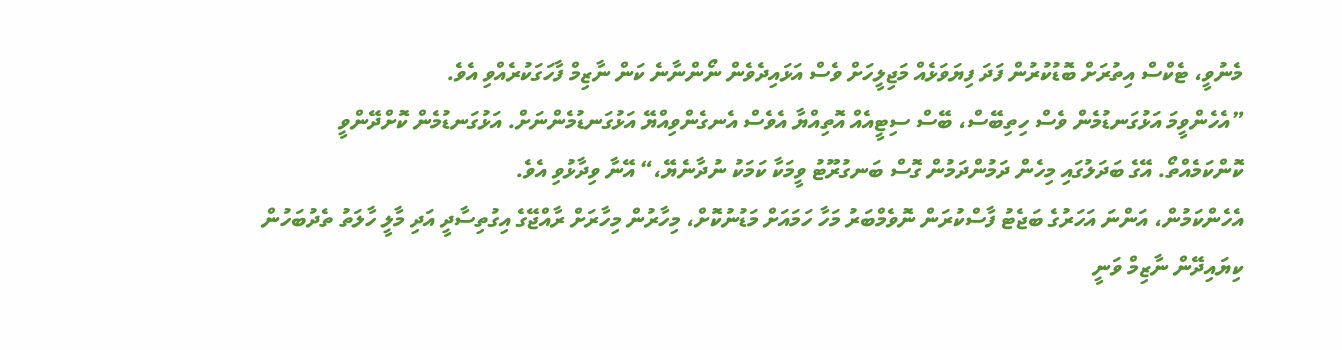މެނުވީ، ޓެކްސް އިތުރަށް ބޮޑުކުރުން ފަދަ ފިޔަވަޅެއް މަޖިލީހަށް ވެސް އަޅައިދެވެން ނޯންނާނެ ކަން ނާޒިމް ފާހަގަކުރެއްވި އެވެ.
”އެހެންވީމަ އަޅުގަނޑުމެން ވެސް ހިތިބޭސް، ބޭސް ސިޓީއެއް އޮތިއްޔާ އެވެސް އެނގެންވިއްޔޭ އަޅުގަނޑުމެންނަށް. އަޅުގަނޑުމެން ކޮށްދޭންވީ ކޮންކަމެއްތޯ. އޭގެ ބަދަލުގައި މިހެން ދަމުންދަމުން ގޮސް ބަނގުރޫޓު ވީމަކާ ކަމަކު ނުދާނެޔޭ،“ އޭނާ ވިދާޅުވި އެވެ.
އެހެންކަމުން، އަންނަ އަހަރުގެ ބަޖެޓު ފާސްކުރަން ނޮވެމްބަރު މަހާ ހަމައަށް މަޑުނުކޮށް، މިހާރުން މިހާރަށް ރާއްޖޭގެ އިގުތިސާދީ އަދި މާލީ ހާލަތު ތެދުބަހުން ކިޔައިދޭން ނާޒިމް ވަނީ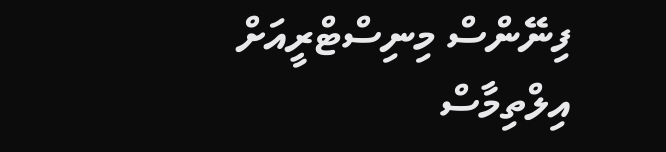ފިނޭންސް މިނިސްޓްރީއަށް އިލްތިމާސް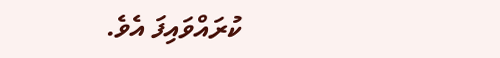ކުރައްވައިފަ އެވެ.